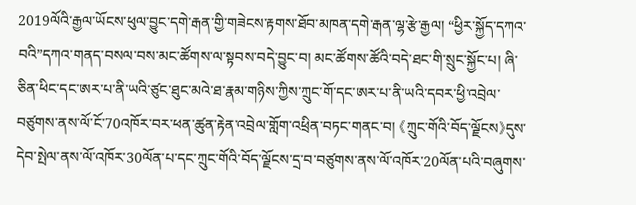2019ལོའི་རྒྱལ་ཡོངས་ཕུལ་བྱུང་དགེ་རྒན་གྱི་གཟེངས་རྟགས་ཐོབ་མཁན་དགེ་རྒན་ལྷ་རྩེ་རྒྱལ། “ཕྱིར་སྐྱོད་དཀའ་བའི”དཀའ་གནད་བསལ་བས་མང་ཚོགས་ལ་སྟབས་བདེ་བྱུང་བ། མང་ཚོགས་ཚོའི་བདེ་ཐང་གི་སྲུང་སྐྱོང་པ། ཞི་ཅིན་ཕིང་དང་ཨར་པ་ནི་ཡའི་ཙུང་ཐུང་མའེ་ཐ་རྣམ་གཉིས་ཀྱིས་ཀྲུང་གོ་དང་ཨར་པ་ནི་ཡའི་དབར་ཕྱི་འབྲེལ་བཙུགས་ནས་ལོ་ངོ་70འཁོར་བར་ཕན་ཚུན་རྟེན་འབྲེལ་གློག་འཕྲིན་བཏང་གནང་བ། 《ཀྲུང་གོའི་བོད་ལྗོངས》དུས་དེབ་སྤེལ་ནས་ལོ་འཁོར་30ལོན་པ་དང་ཀྲུང་གོའི་བོད་ལྗོངས་དྲ་བ་བཙུགས་ནས་ལོ་འཁོར་20ལོན་པའི་བཞུགས་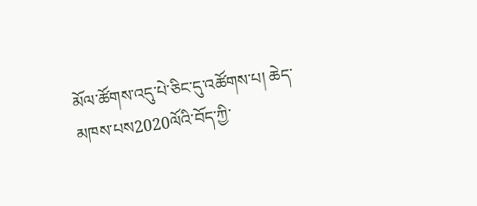མོལ་ཚོགས་འདུ་པེ་ཅིང་དུ་འཚོགས་པ། ཆེད་མཁས་པས2020ལོའི་བོད་ཀྱི་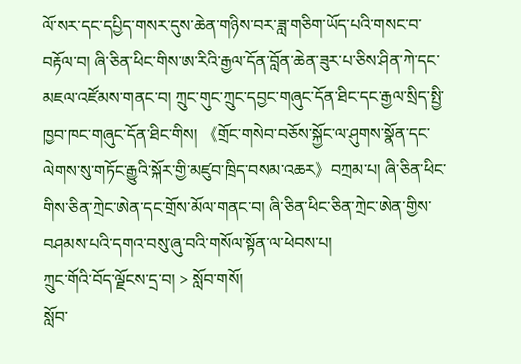ལོ་སར་དང་དཔྱིད་གསར་དུས་ཆེན་གཉིས་བར་ཟླ་གཅིག་ཡོད་པའི་གསང་བ་བརྟོལ་བ། ཞི་ཅིན་ཕིང་གིས་ཨ་རིའི་རྒྱལ་དོན་བློན་ཆེན་ཟུར་པ་ཅིས་ཤིན་ཀེ་དང་མཇལ་འཛོམས་གནང་བ། ཀྲུང་གུང་ཀྲུང་དབྱང་གཞུང་དོན་ཐིང་དང་རྒྱལ་སྲིད་སྤྱི་ཁྱབ་ཁང་གཞུང་དོན་ཐིང་གིས། 《གྲོང་གསེབ་བཅོས་སྐྱོང་ལ་ཤུགས་སྣོན་དང་ལེགས་སུ་གཏོང་རྒྱུའི་སྐོར་གྱི་མཛུབ་ཁྲིད་བསམ་འཆར》བཀྲམ་པ། ཞི་ཅིན་ཕིང་གིས་ཅིན་ཀྲེང་ཨེན་དང་གྲོས་མོལ་གནང་བ། ཞི་ཅིན་ཕིང་ཅིན་ཀྲེང་ཨེན་གྱིས་བཤམས་པའི་དགའ་བསུ་ཞུ་བའི་གསོལ་སྟོན་ལ་ཕེབས་པ།
ཀྲུང་གོའི་བོད་ལྗོངས་དྲ་བ། > སློབ་གསོ།
སློབ་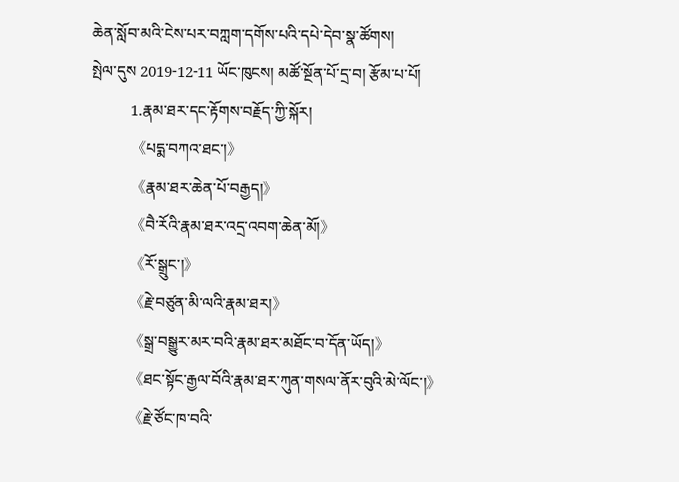ཆེན་སློབ་མའི་ངེས་པར་བཀླག་དགོས་པའི་དཔེ་དེབ་སྣ་ཚོགས།
སྤེལ་དུས 2019-12-11 ཡོང་ཁུངས། མཚོ་སྔོན་པོ་དྲ་བ། རྩོམ་པ་པོ།
          1.རྣམ་ཐར་དང་རྟོགས་བརྗོད་ཀྱི་སྐོར།
          《པདྨ་བཀའ་ཐང་།》
          《རྣམ་ཐར་ཆེན་པོ་བརྒྱད།》
          《བཻ་རོའི་རྣམ་ཐར་འདྲ་འབག་ཆེན་མོ།》
          《རོ་སྒྲུང་།》
          《རྗེ་བཙུན་མི་ལའི་རྣམ་ཐར།》
          《སྒྲ་བསྒྱུར་མར་བའི་རྣམ་ཐར་མཐོང་བ་དོན་ཡོད།》
          《ཐང་སྟོང་རྒྱལ་བོའི་རྣམ་ཐར་ཀུན་གསལ་ནོར་བུའི་མེ་ལོང་།》
          《རྗེ་ཙོང་ཁ་བའི་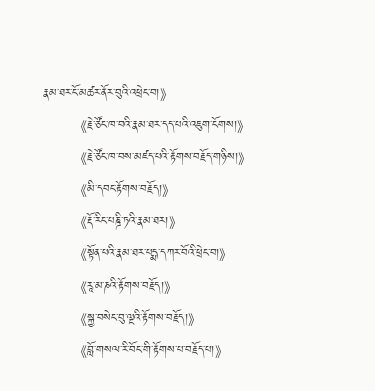རྣམ་ཐར་ངོ་མཚར་ནོར་བུའི་འཕྲེང་བ།》
          《རྗེ་ཙོང་ཁ་བའི་རྣམ་ཐར་དད་པའི་འཇུག་ངོགས།》
          《རྗེ་ཙོང་ཁ་བས་མཛད་པའི་རྟོགས་བརྗོད་གཉིས།》
          《མི་དབང་རྟོགས་བརྗོད།》
          《རྡོ་རིང་པཎྜི་ཏའི་རྣམ་ཐར།》
          《སྟོན་པའི་རྣམ་ཐར་པདྨ་དཀར་བོའི་ཕྲེང་བ།》
          《རཱ་མ་ཎའི་རྟོགས་བརྗོད།》
          《སྐྱ་བསེང་བུ་ལྔའི་རྟོགས་བརྗོད།》
          《བློ་གསལ་རི་བོང་གི་རྟོགས་པ་བརྗོད་པ།》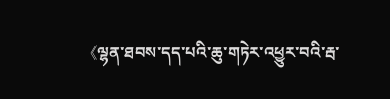《ལྷན་ཐབས་དད་པའི་ཆུ་གཏེར་འཕྱུར་བའི་རྦ་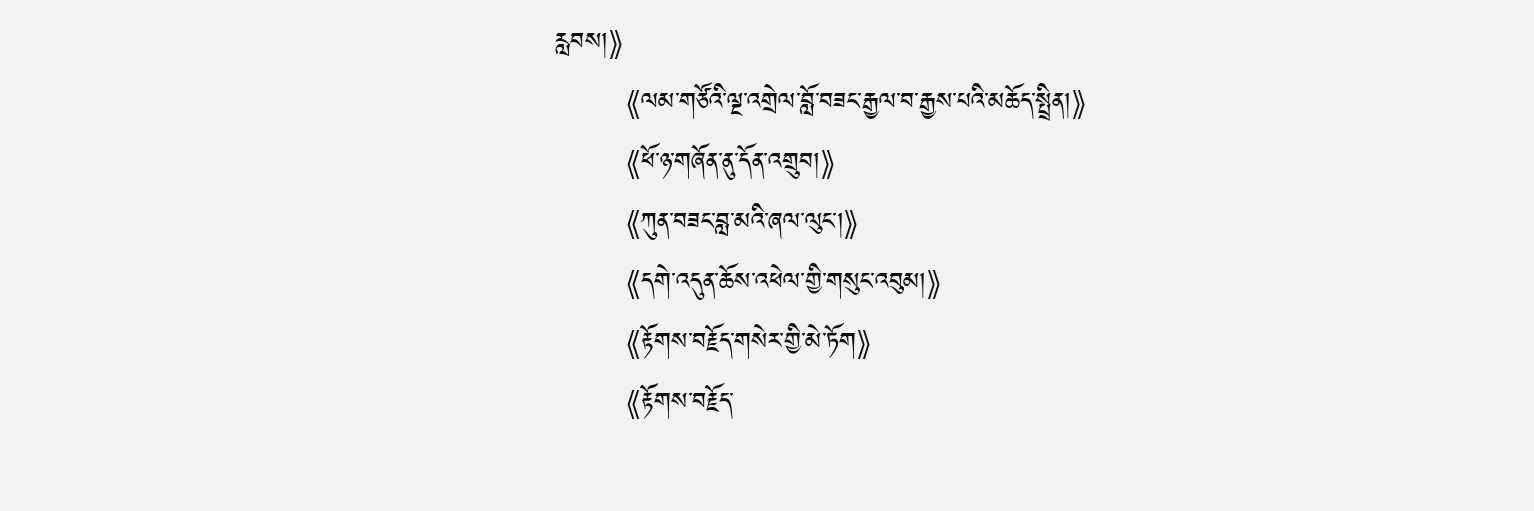རླབས།》
          《ལམ་གཙོའི་ལྔ་འགྲེལ་བློ་བཟང་རྒྱལ་བ་རྒྱས་པའི་མཆོད་སྤྲིན།》
          《ཕོ་ཉ་གཞོན་ནུ་དོན་འགྲུབ།》
          《ཀུན་བཟང་བླ་མའི་ཞལ་ལུང་།》
          《དགེ་འདུན་ཆོས་འཕེལ་གྱི་གསུང་འབུམ།》
          《རྟོགས་བརྗོད་གསེར་གྱི་མེ་ཏོག》
          《རྟོགས་བརྗོད་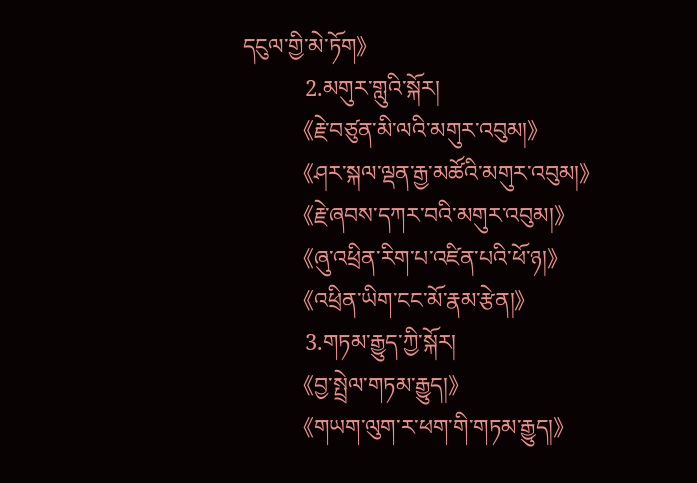དངུལ་གྱི་མེ་ཏོག》
           2.མགུར་གླུའི་སྐོར།
          《རྗེ་བཙུན་མི་ལའི་མགུར་འབུམ།》
          《ཤར་སྐལ་ལྡན་རྒྱ་མཚོའི་མགུར་འབུམ།》
          《རྗེ་ཞབས་དཀར་བའི་མགུར་འབུམ།》
          《ཞུ་འཕྲིན་རིག་པ་འཛིན་པའི་ཕོ་ཉ།》
          《འཕྲིན་ཡིག་ངང་མོ་རྣམ་རྩེན།》
           3.གཏམ་རྒྱུད་ཀྱི་སྐོར།
          《བྱ་སྤྲེལ་གཏམ་རྒྱུད།》
          《གཡག་ལུག་ར་ཕག་གི་གཏམ་རྒྱུད།》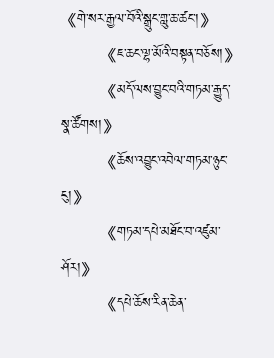《གེ་སར་རྒྱལ་བོའི་སྒྲུང་གླུ་ཆ་ཚང་།》
          《ཇ་ཆང་ལྷ་མོའི་བསྟན་བཅོས།》
          《མདོ་ལས་བྱུང་བའི་གཏམ་རྒྱུད་སྣ་ཚོགས།》
          《ཆོས་འབྱུང་འབེལ་གཏམ་ཉུང་ངུ།》
          《གཏམ་དཔེ་མཐོང་བ་འཛུམ་ཤོར།》
          《དཔེ་ཆོས་རིན་ཆེན་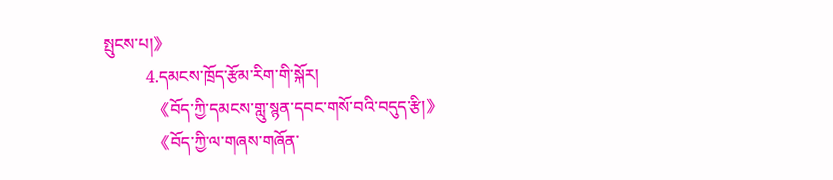སྤུངས་པ།》
          4.དམངས་ཁྲོད་རྩོམ་རིག་གི་སྐོར།
          《བོད་ཀྱི་དམངས་གླུ་སྙན་དབང་གསོ་བའི་བདུད་རྩི།》
          《བོད་ཀྱི་ལ་གཞས་གཞོན་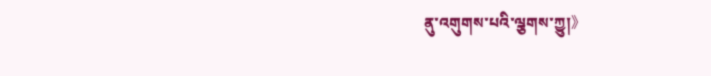ནུ་འགུགས་པའི་ལྕགས་ཀྱུ།》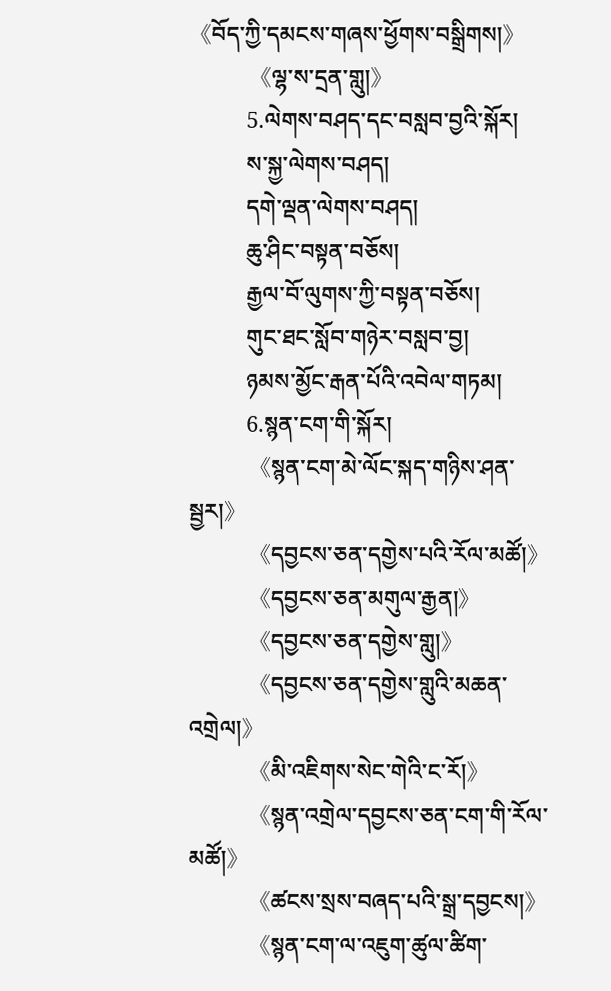《བོད་ཀྱི་དམངས་གཞས་ཕྱོགས་བསྒྲིགས།》
          《ལྷ་ས་དྲན་གླུ།》
          5.ལེགས་བཤད་དང་བསླབ་བྱའི་སྐོར།
          ས་སྐྱ་ལེགས་བཤད།
          དགེ་ལྡན་ལེགས་བཤད།
          ཆུ་ཤིང་བསྟན་བཅོས།
          རྒྱལ་བོ་ལུགས་ཀྱི་བསྟན་བཅོས།
          གུང་ཐང་སློབ་གཉེར་བསླབ་བྱ།
          ཉམས་མྱོང་རྒན་པོའི་འབེལ་གཏམ།
          6.སྙན་ངག་གི་སྐོར།
          《སྙན་ངག་མེ་ལོང་སྐད་གཉིས་ཤན་སྦྱར།》
          《དབྱངས་ཅན་དགྱེས་པའི་རོལ་མཚོ།》
          《དབྱངས་ཅན་མགུལ་རྒྱན།》
          《དབྱངས་ཅན་དགྱེས་གླུ།》
          《དབྱངས་ཅན་དགྱེས་གླུའི་མཆན་འགྲེལ།》
          《མི་འཇིགས་སེང་གེའི་ང་རོ།》
          《སྙན་འགྲེལ་དབྱངས་ཅན་ངག་གི་རོལ་མཚོ།》
          《ཚངས་སྲས་བཞད་པའི་སྒྲ་དབྱངས།》
          《སྙན་ངག་ལ་འཇུག་ཚུལ་ཚིག་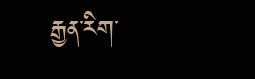རྒྱན་རིག་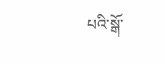པའི་སྒོ་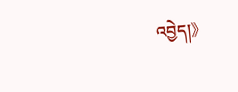འབྱེད།》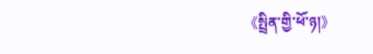《སྤྲིན་གྱི་ཕོ་ཉ།》